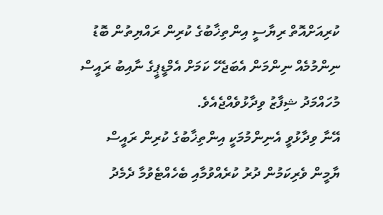ކުރިއަށްއޮތް ރިޔާސީ އިންތިޚާބުގެ ކުރިން ރައްޔިތުން ބޮޑު ނިންމުމެއް ނިންމަން އެބަޖެހޭ ކަމަށް އެމްޑީޕީގެ ނާއިބު ރައީސް މުހައްމަދު ޝިފާޒު ވިދާޅުވެއްޖެއެވެ.
އޭނާ ވިދާޅުވީ އެނިންމުމަކީ އިންތިޚާބުގެ ކުރިން ރައީސް ޔާމީން ވެރިކަމުން ދުރު ކުރެއްވުމާއި ބެހެއްޓެވުމާ ދެމެދު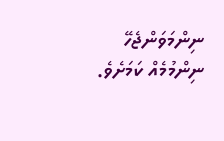ނިންމަވަންޖެހޭ ނިންމުމެއް ކަމަށެވެ.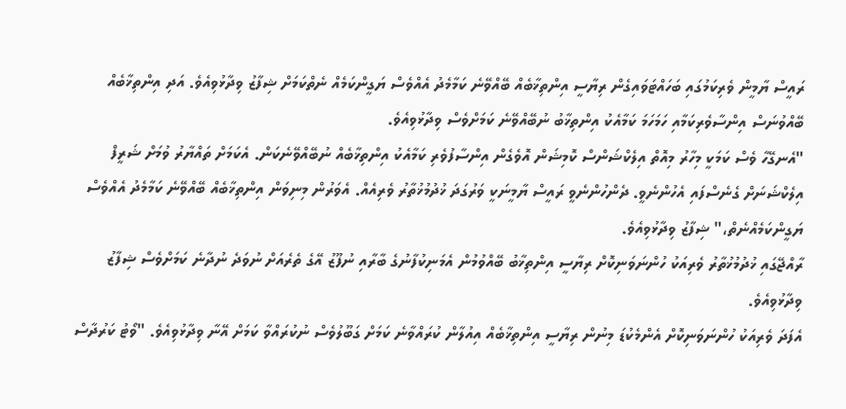ރައީސް ޔާމީން ވެރިކަމުގައި ބަހައްޓަވައިގެން ރިޔާސީ އިންތިޚާބެއް ބޭއްވޭނެ ކަމާމެދު އެއްވެސް ޔަގީންކަމެއް ނެތްކަމަށް ޝިފާޒު ވިދާޅުވިއެވެ. އަދި އިންތިޚާބެއް ބޭއްވުނަސް އިންސާވެރިކަމާއި ހަމަހަމަ ކަމާއެކު އިންތިޚާބު ނުބޭއްވޭނެ ކަމަށްވެސް ވިދާޅުވިއެވެ.
"އެނގޭހާ ވެސް ކަމަކީ މިހާރު މިއޮތް އިލެކްޝަންސް ކޮމިޝަން އޮވެގެން އިންސާފުވެރި ކަމާއެކު އިންތިޚާބެއް ނުބޭއްވޭނެކަން. އެކަމަށް ތައްޔާރު ވުމަށް ޝަރީފް އިލެކްޝަނަށް ގެނެސްފައި އެހުންނެވީ. ދެންހުންނެވީ ރައީސް ޔާމީނަކީ ވަރުގަދަ ޚުދުމުޚުތާރު ވެރިއެއް. އެވަރުން މިނިވަން އިންތިޚާބެއް ބޭއްވޭނެ ކަމާމެދު އެއްވެސް ޔަގީންކަމެއްނެތް،" ޝިފާޒު ވިދާޅުވިއެވެ.
ރާއްޖޭގައި ޚުދުމުޚުތާރު ވެރިއަކު ހުންނަވަނިކޮށް ރިޔާސީ އިންތިޚާބު ބޭއްވުމުން އެމަނިކުފާނުގެ ބާރާއި ނުފޫޒު އޭގެ ތެރެއަށް ނުވަދެ ނުދާނެ ކަމަށްވެސް ޝިފާޒު ވިދާޅުވިއެވެ.
އެފަދަ ވެރިއަކު ހުންނަވަނިކޮށް އެންމެކުޑަ މިނުން ރިޔާސީ އިންތިޚާބެއް އިއުލާން ކުރައްވާނެ ކަމަށް ގަބޫލުވެސް ނުކުރައްވާ ކަމަށް އޭނާ ވިދާޅުވިއެވެ. "ވޯޓު ކަރުދާސް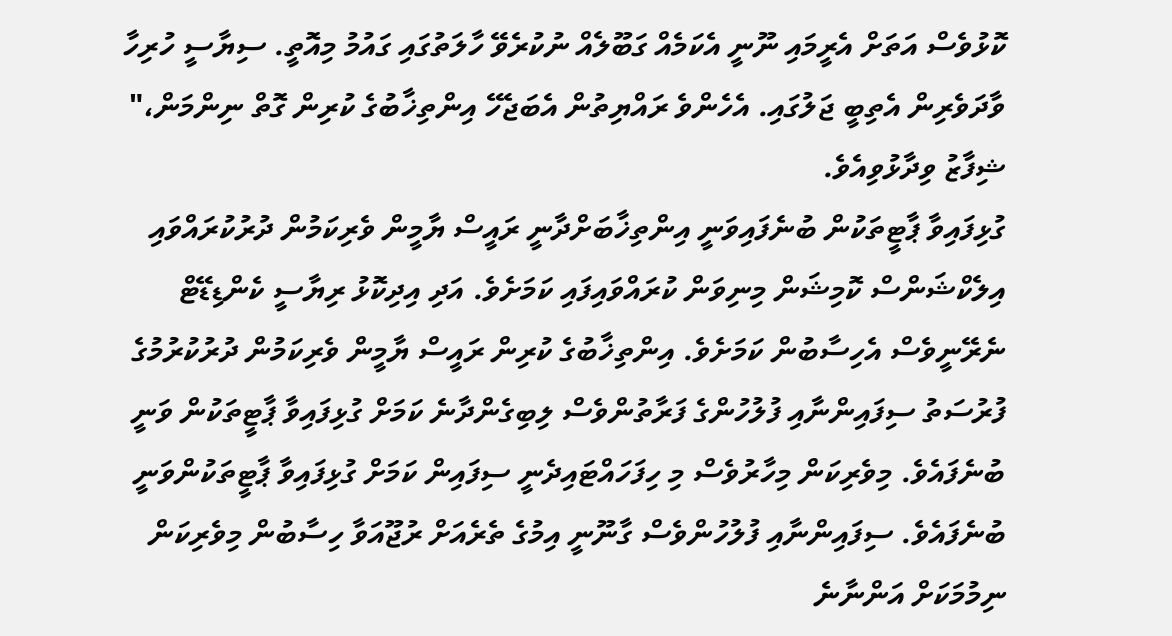ކޮޅުވެސް އަތަށް އެރީމައި ނޫނީ އެކަމެއް ގަބޫލެއް ނުކުރެވޭ ހާލަތުގައި ގައުމު މިއޮތީ. ސިޔާސީ ހުރިހާ ވާދަވެރިން އެތިބީ ޖަލުގައި. އެހެންވެ ރައްޔިތުން އެބަޖެހޭ އިންތިޚާބުގެ ކުރިން ގޮތް ނިންމަން،" ޝިފާޒު ވިދާޅުވިއެވެ.
ގުޅިފައިވާ ޕާޓީތަކުން ބުނެފައިވަނީ އިންތިޚާބަށްދާނީ ރައީސް ޔާމީން ވެރިކަމުން ދުރުކުރައްވައި އިލެކްޝަންސް ކޮމިޝަން މިނިވަން ކުރައްވައިފައި ކަމަށެވެ. އަދި އިދިކޮޅު ރިޔާސީ ކެންޑިޑޭޓް ނެރޭނީވެސް އެހިސާބުން ކަމަށެވެ. އިންތިޚާބުގެ ކުރިން ރައީސް ޔާމީން ވެރިކަމުން ދުރުކުރުމުގެ ފުރުސަތު ސިފައިންނާއި ފުލުހުންގެ ފަރާތުންވެސް ލިބިގެންދާނެ ކަމަށް ގުޅިފައިވާ ޕާޓީތަކުން ވަނީ ބުނެފައެވެ. މިވެރިކަން މިހާރުވެސް މި ހިފަހައްޓައިދެނީ ސިފައިން ކަމަށް ގުޅިފައިވާ ޕާޓީތަކުންވަނީ ބުނެފައެވެ. ސިފައިންނާއި ފުލުހުންވެސް ގާނޫނީ އިމުގެ ތެރެއަށް ރުޖޫއަވާ ހިސާބުން މިވެރިކަން ނިމުމަކަށް އަންނާނެ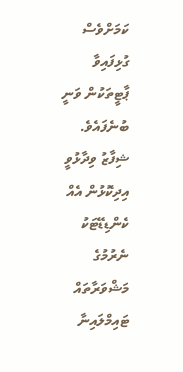ކަމަށްވެސް ގުޅިފައިވާ ޕާޓީތަކުން ވަނީ ބުނެފައެވެ.
ޝިފާޒު ވިދާޅުވީ އިދިކޮޅުން އެއް ކެންޑިޑޭޓަކު ނެރުމުގެ މަޝްވަރާތައް ޓައިމްލައިނާ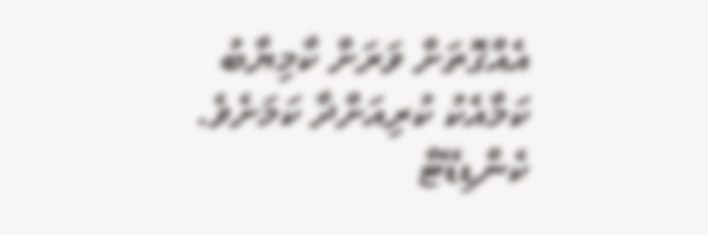އެއްގޮތަށް ވަރަށް ކާމިޔާބު ކަމާއެކު ކުރިއަށްދާ ކަމަށެވެ. ކެންޑިޑޭޓް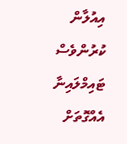އިއުލާން ކުރުންވެސް ޓައިމްލައިނާ އެއްގޮތަށް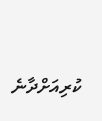ކުރިއަށްދާނެ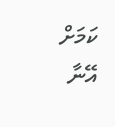ކަމަށް އޭނާ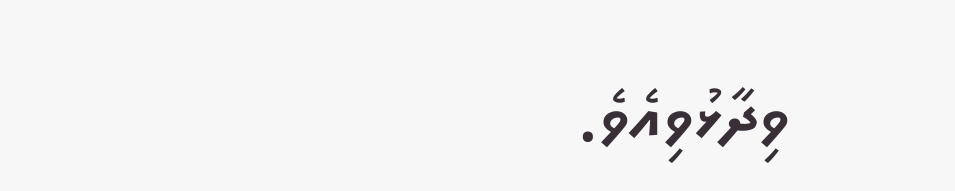ވިދާޅުވިއެވެ.